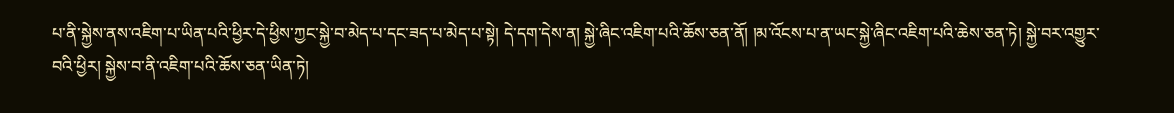པ་ནི་སྐྱེས་ནས་འཇིག་པ་ཡིན་པའི་ཕྱིར་དེ་ཕྱིས་ཀྱང་སྐྱེ་བ་མེད་པ་དང་ཟད་པ་མེད་པ་སྟེ། དེ་དག་དེས་ན། སྐྱེ་ཞིང་འཇིག་པའི་ཆོས་ཅན་ནོ། །མ་འོངས་པ་ན་ཡང་སྐྱེ་ཞིང་འཇིག་པའི་ཆེས་ཅན་ཏེ། སྐྱེ་བར་འགྱུར་བའི་ཕྱིར། སྐྱེས་བ་ནི་འཇིག་པའི་ཆོས་ཅན་ཡིན་ཏེ།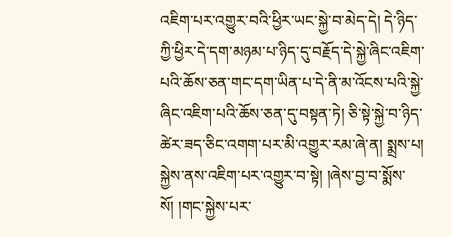འཇིག་པར་འགྱུར་བའི་ཕྱིར་ཡང་སྐྱེ་བ་མེད་དེ། དེ་ཉིད་ཀྱི་ཕྱིར་དེ་དག་མཉམ་པ་ཉིད་དུ་བརྗོད་དེ་སྐྱེ་ཞིང་འཇིག་པའི་ཆོས་ཅན་གང་དག་ཡིན་པ་དེ་ནི་མ་འོངས་པའི་སྐྱེ་ཞིང་འཇིག་པའི་ཆོས་ཅན་དུ་བསྟན་ཏེ། ཅི་སྟེ་སྐྱེ་བ་ཉིད་ཚེར་ཟད་ཅིང་འགག་པར་མི་འགྱུར་རམ་ཞེ་ན། སྨྲས་པ། སྐྱེས་ནས་འཇིག་པར་འགྱུར་བ་སྟེ། །ཞེས་བྱ་བ་སྨོས་སོ། །གང་སྐྱེས་པར་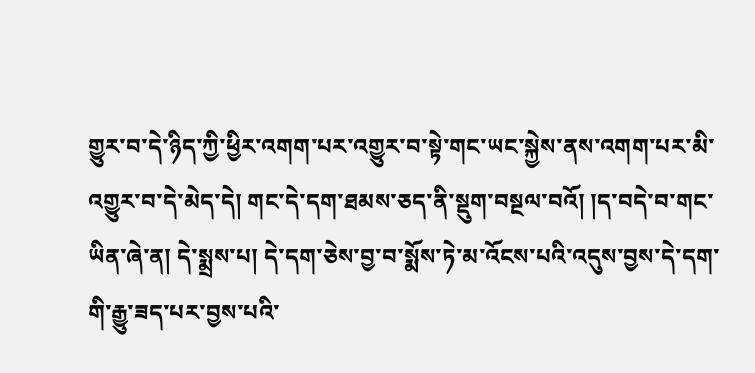གྱུར་བ་དེ་ཉིད་ཀྱི་ཕྱིར་འགག་པར་འགྱུར་བ་སྟེ་གང་ཡང་སྐྱེས་ནས་འགག་པར་མི་འགྱུར་བ་དེ་མེད་དེ། གང་དེ་དག་ཐམས་ཅད་ནི་སྡུག་བསྔལ་བའོ། །ད་བདེ་བ་གང་ཡིན་ཞེ་ན། དེ་སྨྲས་པ། དེ་དག་ཅེས་བྱ་བ་སྨོས་ཏེ་མ་འོངས་པའི་འདུས་བྱས་དེ་དག་གི་རྒྱུ་ཟད་པར་བྱས་པའི་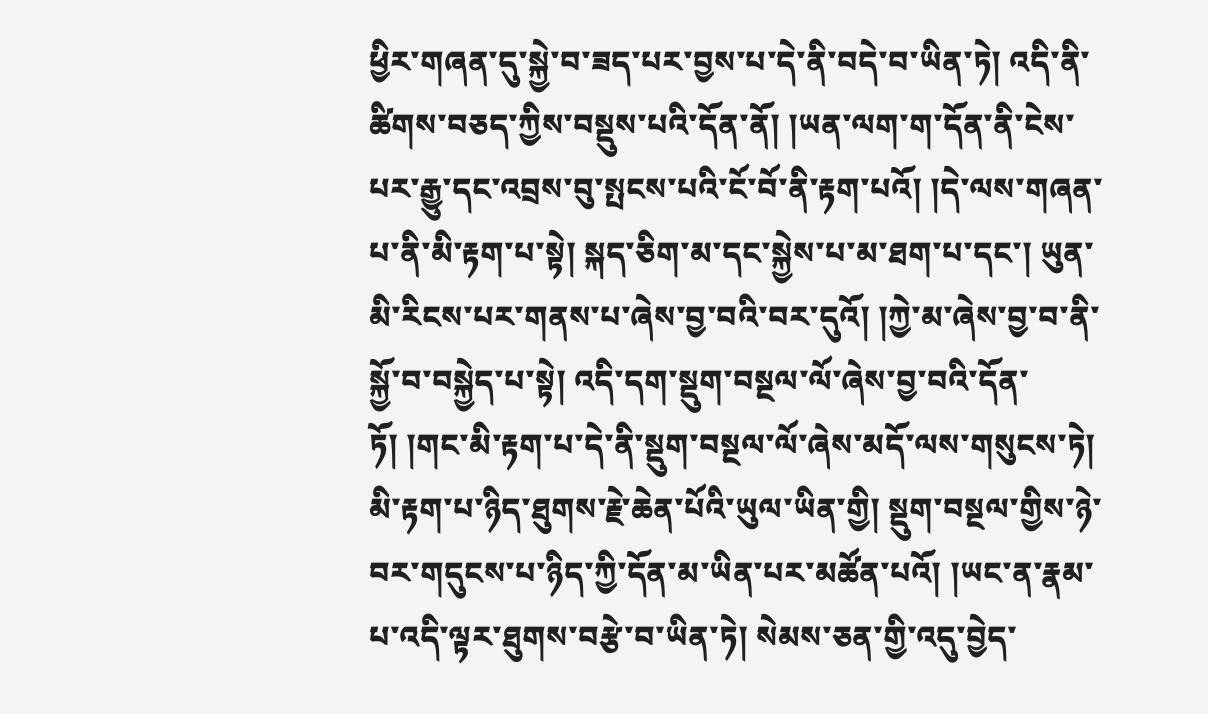ཕྱིར་གཞན་དུ་སྐྱེ་བ་ཟད་པར་བྱས་པ་དེ་ནི་བདེ་བ་ཡིན་ཏེ། འདི་ནི་ཚིགས་བཅད་ཀྱིས་བསྡུས་པའི་དོན་ནོ། །ཡན་ལག་ག་དོན་ནི་ངེས་པར་རྒྱུ་དང་འབྲས་བུ་སྤངས་པའི་ངོ་བོ་ནི་རྟག་པའོ། །དེ་ལས་གཞན་པ་ནི་མི་རྟག་པ་སྟེ། སྐད་ཅིག་མ་དང་སྐྱེས་པ་མ་ཐག་པ་དང་། ཡུན་མི་རིངས་པར་གནས་པ་ཞེས་བྱ་བའི་བར་དུའོ། །ཀྱེ་མ་ཞེས་བྱ་བ་ནི་སྐྱོ་བ་བསྐྱེད་པ་སྟེ། འདི་དག་སྡུག་བསྔལ་ལོ་ཞེས་བྱ་བའི་དོན་ཏོ། །གང་མི་རྟག་པ་དེ་ནི་སྡུག་བསྔལ་ལོ་ཞེས་མདོ་ལས་གསུངས་ཏེ། མི་རྟག་པ་ཉིད་ཐུགས་རྗེ་ཆེན་པོའི་ཡུལ་ཡིན་གྱི། སྡུག་བསྔལ་གྱིས་ཉེ་བར་གདུངས་པ་ཉིད་ཀྱི་དོན་མ་ཡིན་པར་མཚོན་པའོ། །ཡང་ན་རྣམ་པ་འདི་ལྟར་ཐུགས་བརྩེ་བ་ཡིན་ཏེ། སེམས་ཅན་གྱི་འདུ་བྱེད་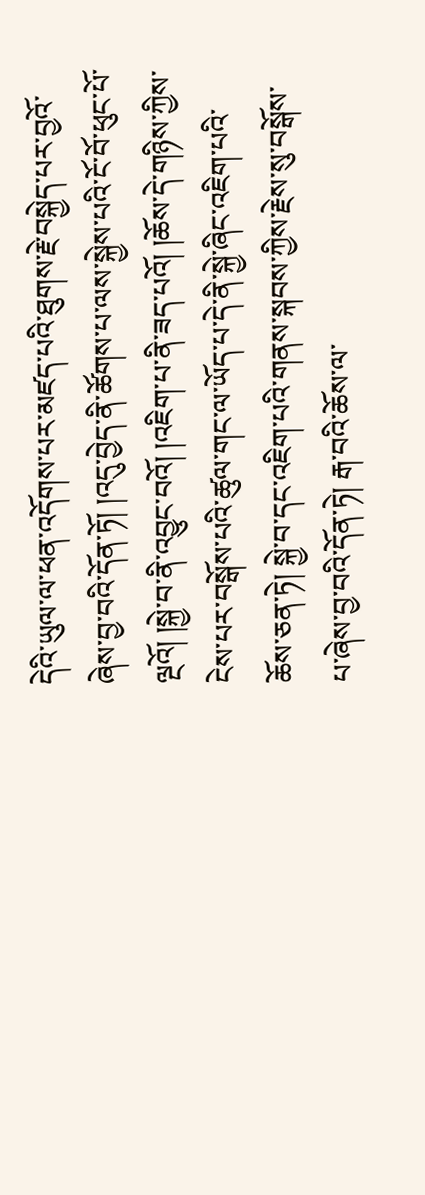དེའི་ཡུལ་ལ་ཕན་འདོགས་པར་མཛད་པའི་ཐུགས་རྗེ་བསྐྱེད་པར་བྱའོ་ཞེས་བྱ་བའི་དོན་ཏོ། །འདུ་བྱེད་ནི་ཚོགས་པ་ལས་སྐྱེས་པའི་ངོ་བོ་ཕུང་པོ་ལྔའོ། །སྐྱེ་བ་ནི་འབྱུང་བའོ། །འཇིག་པ་ནི་ཟད་པའོ། །ཆོས་དེ་གཉིས་ཀྱིས་ངེས་པར་བསྒོས་པའི་ཚུལ་གང་ལ་ཡོད་པ་དེ་ནི་སྐྱེ་ཞིང་འཇིག་པའི་ཆོས་ཅན་ཏེ། སྐྱེ་བ་དང་འཇིག་པའི་གནས་སྐབས་ཀྱིས་རྗེས་སུ་བསྒོས་པ་ཞེས་བྱ་བའི་དོན་ཏེ། རྒ་བའི་ཆོས་ལ་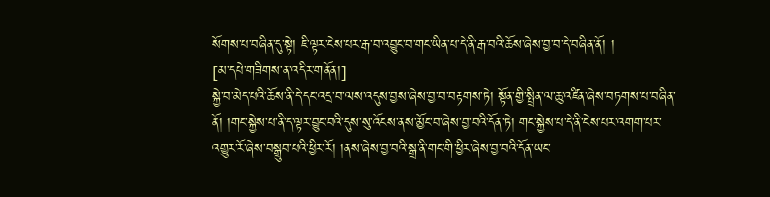སོགས་པ་བཞིན་དུ་སྟེ། ཇི་ལྟར་ངེས་པར་རྒ་བ་འབྱུང་བ་གང་ཡིན་པ་དེ་ནི་རྒ་བའི་ཆོས་ཞེས་བྱ་བ་དེ་བཞིན་ནོ། །
[མ་དཔེ་གཟིགས་ན་འདིར་གནོན།]
སྐྱེ་བ་མེད་པའི་ཆོས་ནི་དེ་དང་འདྲ་བ་ལས་འདུས་བྱས་ཞེས་བྱ་བ་བརྟགས་ཏེ། སྟོན་གྱི་སྤྲིན་ལ་ཆུ་འཛིན་ཞེས་བཏགས་པ་བཞིན་ནོ། །གང་སྐྱེས་པ་ནི་ད་ལྟར་བྱུང་བའི་དུས་སུ་འོངས་ནས་མྱོང་བ་ཞེས་བྱ་བའི་དོན་ཏེ། གང་སྐྱེས་པ་དེ་ནི་ངེས་པར་འགག་པར་འགྱུར་རོ་ཞེས་བསྒྲུབ་པའི་ཕྱིར་རོ། །ནས་ཞེས་བྱ་བའི་སྒྲ་ནི་གང་གི་ཕྱིར་ཞེས་བྱ་བའི་དོན་ཡང་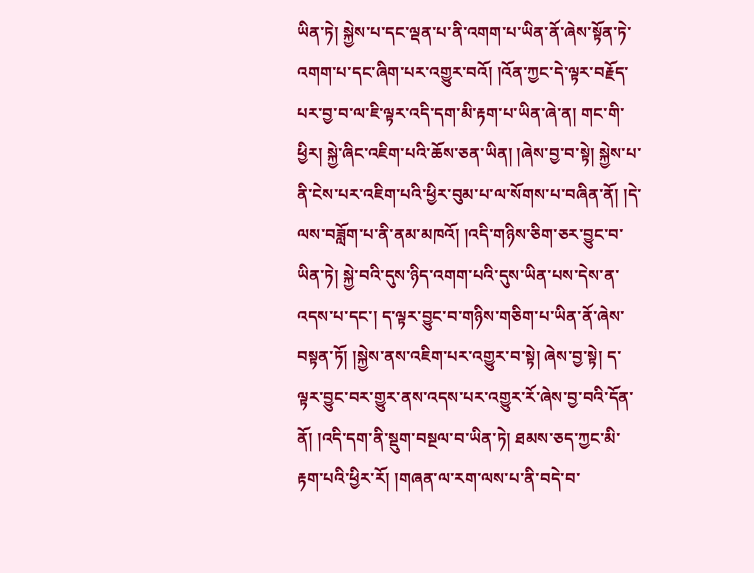ཡིན་ཏེ། སྐྱེས་པ་དང་ལྡན་པ་ནི་འགག་པ་ཡིན་ནོ་ཞེས་སྟོན་ཏེ་འགག་པ་དང་ཞིག་པར་འགྱུར་བའོ། །འོན་ཀྱང་དེ་ལྟར་བརྗོད་པར་བྱ་བ་ལ་ཇི་ལྟར་འདི་དག་མི་རྟག་པ་ཡིན་ཞེ་ན། གང་གི་ཕྱིར། སྐྱེ་ཞིང་འཇིག་པའི་ཆོས་ཅན་ཡིན། །ཞེས་བྱ་བ་སྟེ། སྐྱེས་པ་ནི་ངེས་པར་འཇིག་པའི་ཕྱིར་བུམ་པ་ལ་སོགས་པ་བཞིན་ནོ། །དེ་ལས་བཟློག་པ་ནི་ནམ་མཁའོ། །འདི་གཉིས་ཅིག་ཅར་བྱུང་བ་ཡིན་ཏེ། སྐྱེ་བའི་དུས་ཉིད་འགག་པའི་དུས་ཡིན་པས་དེས་ན་འདས་པ་དང་། ད་ལྟར་བྱུང་བ་གཉིས་གཅིག་པ་ཡིན་ནོ་ཞེས་བསྟན་ཏོ། །སྐྱེས་ནས་འཇིག་པར་འགྱུར་བ་སྟེ། ཞེས་བྱ་སྟེ། ད་ལྟར་བྱུང་བར་གྱུར་ནས་འདས་པར་འགྱུར་རོ་ཞེས་བྱ་བའི་དོན་ནོ། །འདི་དག་ནི་སྡུག་བསྔལ་བ་ཡིན་ཏེ། ཐམས་ཅད་ཀྱང་མི་རྟག་པའི་ཕྱིར་རོ། །གཞན་ལ་རག་ལས་པ་ནི་བདེ་བ་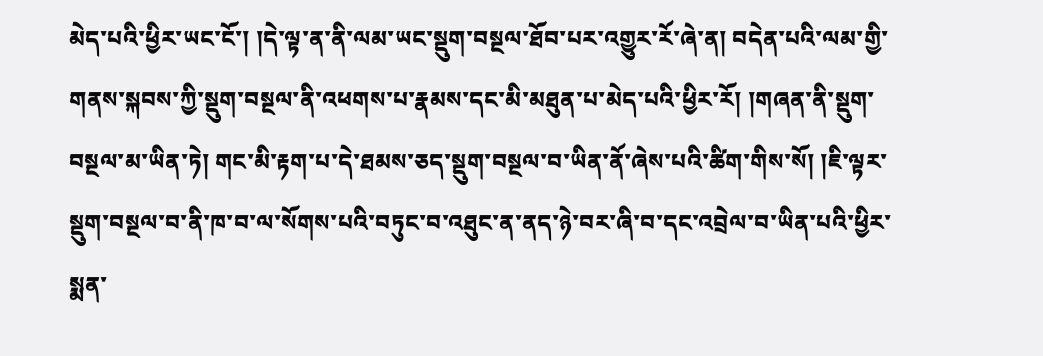མེད་པའི་ཕྱིར་ཡང་ངོ་། །དེ་ལྟ་ན་ནི་ལམ་ཡང་སྡུག་བསྔལ་ཐོབ་པར་འགྱུར་རོ་ཞེ་ན། བདེན་པའི་ལམ་གྱི་གནས་སྐབས་ཀྱི་སྡུག་བསྔལ་ནི་འཕགས་པ་རྣམས་དང་མི་མཐུན་པ་མེད་པའི་ཕྱིར་རོ། །གཞན་ནི་སྡུག་བསྔལ་མ་ཡིན་ཏེ། གང་མི་རྟག་པ་དེ་ཐམས་ཅད་སྡུག་བསྔལ་བ་ཡིན་ནོ་ཞེས་པའི་ཚིག་གིས་སོ། །ཇི་ལྟར་སྡུག་བསྔལ་བ་ནི་ཁ་བ་ལ་སོགས་པའི་བཏུང་བ་འཐུང་ན་ནད་ཉེ་བར་ཞི་བ་དང་འབྲེལ་བ་ཡིན་པའི་ཕྱིར་སྨན་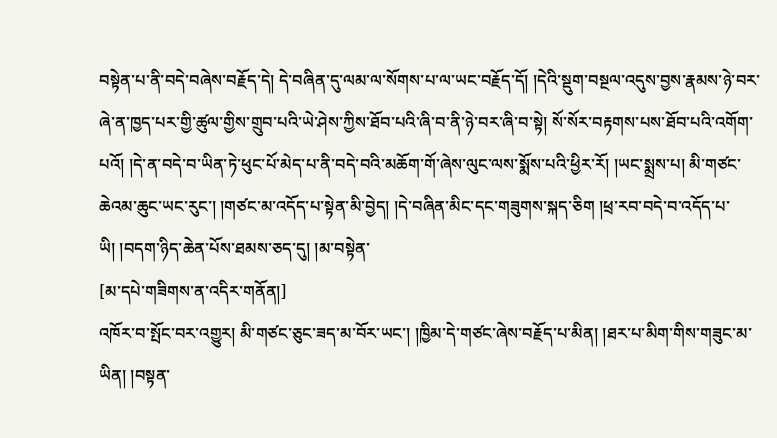བསྟེན་པ་ནི་བདེ་བཞེས་བརྗོད་དེ། དེ་བཞིན་དུ་ལམ་ལ་སོགས་པ་ལ་ཡང་བརྗོད་དོ། །དེའི་སྡུག་བསྔལ་འདུས་བྱས་རྣམས་ཉེ་བར་ཞེ་ན་ཁྱད་པར་གྱི་ཚུལ་གྱིས་གྲུབ་པའི་ཡེ་ཤེས་ཀྱིས་ཐོབ་པའི་ཞི་བ་ནི་ཉེ་བར་ཞི་བ་སྟེ། སོ་སོར་བརྟགས་པས་ཐོབ་པའི་འགོག་པའོ། །དེ་ན་བདེ་བ་ཡིན་ཏེ་ཕུང་པོ་མེད་པ་ནི་བདེ་བའི་མཆོག་གོ་ཞེས་ལུང་ལས་སྨོས་པའི་ཕྱིར་རོ། །ཡང་སྨྲས་པ། མི་གཙང་ཆེའམ་ཆུང་ཡང་རུང་། །གཙང་མ་འདོད་པ་སྟེན་མི་བྱེད། །དེ་བཞིན་མིང་དང་གཟུགས་སྐད་ཅིག །ཕྲ་རབ་བདེ་བ་འདོད་པ་ཡི། །བདག་ཉིད་ཆེན་པོས་ཐམས་ཅད་དུ། །མ་བསྟེན་
[མ་དཔེ་གཟིགས་ན་འདིར་གནོན།]
འཁོར་བ་སྤོང་བར་འགྱུར། མི་གཙང་ཅུང་ཟད་མ་བོར་ཡང་། །ཁྱིམ་དེ་གཙང་ཞེས་བརྗོད་པ་མིན། །ཐར་པ་མིག་གིས་གཟུང་མ་ཡིན། །བསྟན་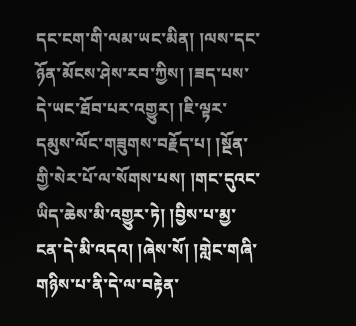དང་ངག་གི་ལམ་ཡང་མིན། །ལས་དང་ཉོན་མོངས་ཤེས་རབ་ཀྱིས། །ཟད་པས་དེ་ཡང་ཐོབ་པར་འགྱུར། །ཇི་ལྟར་དམུས་ལོང་གཟུགས་བརྗོད་པ། །སྔོན་གྱི་སེར་པོ་ལ་སོགས་པས། །གང་དུའང་ཡིད་ཆེས་མི་འགྱུར་ཏེ། །བྱིས་པ་མྱ་ངན་དེ་མི་འདའ། །ཞེས་སོ། །གླེང་གཞི་གཉིས་པ་ནི་དེ་ལ་བརྟེན་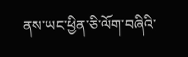ནས་ཡང་ཕྱིན་ཅི་ལོག་བཞིའི་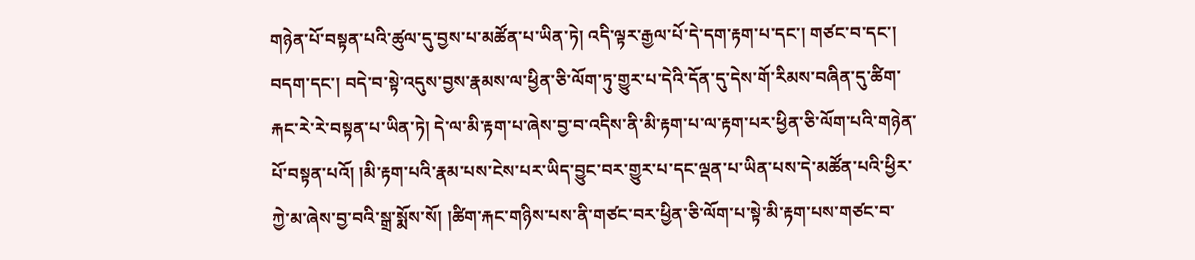གཉེན་པོ་བསྟན་པའི་ཚུལ་དུ་བྱས་པ་མཚོན་པ་ཡིན་ཏེ། འདི་ལྟར་རྒྱལ་པོ་དེ་དག་རྟག་པ་དང་། གཙང་བ་དང་། བདག་དང་། བདེ་བ་སྟེ་འདུས་བྱས་རྣམས་ལ་ཕྱིན་ཅི་ལོག་ཏུ་གྱུར་པ་དེའི་དོན་དུ་དེས་གོ་རིམས་བཞིན་དུ་ཚིག་རྐང་རེ་རེ་བསྟན་པ་ཡིན་ཏེ། དེ་ལ་མི་རྟག་པ་ཞེས་བྱ་བ་འདིས་ནི་མི་རྟག་པ་ལ་རྟག་པར་ཕྱིན་ཅི་ལོག་པའི་གཉེན་པོ་བསྟན་པའོ། །མི་རྟག་པའི་རྣམ་པས་ངེས་པར་ཡིད་བྱུང་བར་གྱུར་པ་དང་ལྡན་པ་ཡིན་པས་དེ་མཚོན་པའི་ཕྱིར་ཀྱེ་མ་ཞེས་བྱ་བའི་སྒྲ་སྨོས་སོ། །ཚིག་རྐང་གཉིས་པས་ནི་གཙང་བར་ཕྱིན་ཅི་ལོག་པ་སྟེ་མི་རྟག་པས་གཙང་བ་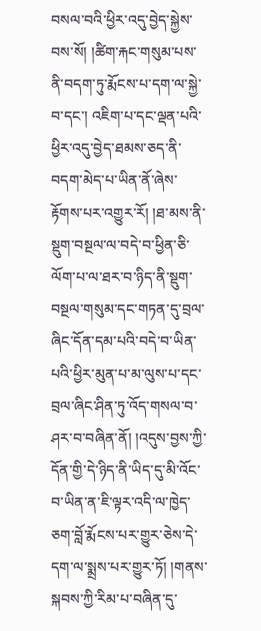བསལ་བའི་ཕྱིར་འདུ་བྱེད་སྐྱེས་བས་སོ། །ཚིག་རྐང་གསུམ་པས་ནི་བདག་ཏུ་རྨོངས་པ་དག་ལ་སྐྱེ་བ་དང་། འཇིག་པ་དང་ལྡན་པའི་ཕྱིར་འདུ་བྱེད་ཐམས་ཅད་ནི་བདག་མེད་པ་ཡིན་ནོ་ཞེས་རྟོགས་པར་འགྱུར་རོ། །ཐ་མས་ནི་སྡུག་བསྔལ་ལ་བདེ་བ་ཕྱིན་ཅི་ལོག་པ་ལ་ཐར་བ་ཉིད་ནི་སྡུག་བསྔལ་གསུམ་དང་གཏན་དུ་བྲལ་ཞིང་དོན་དམ་པའི་བདེ་བ་ཡིན་པའི་ཕྱིར་མུན་པ་མ་ལུས་པ་དང་བྲལ་ཞིང་ཤིན་ཏུ་འོད་གསལ་བ་ཤར་བ་བཞིན་ནོ། །འདུས་བྱས་ཀྱི་དོན་གྱི་དེ་ཉིད་ནི་ཡིད་དུ་མི་འོང་བ་ཡིན་ན་ཇི་ལྟར་འདི་ལ་ཁྱེད་ཅག་བློ་རྨོངས་པར་གྱུར་ཅེས་དེ་དག་ལ་སྨྲས་པར་གྱུར་ཏོ། །གནས་སྐབས་ཀྱི་རིམ་པ་བཞིན་དུ་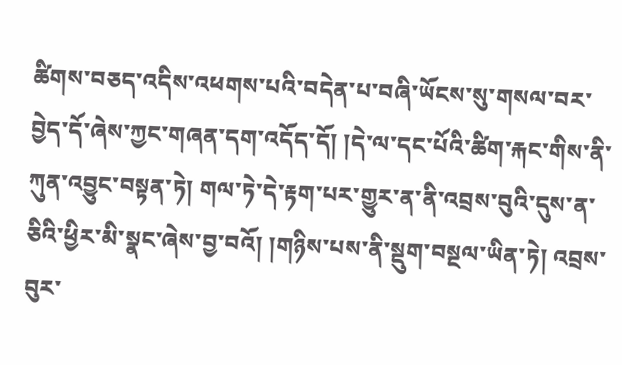ཚིགས་བཅད་འདིས་འཕགས་པའི་བདེན་པ་བཞི་ཡོངས་སུ་གསལ་བར་བྱེད་དོ་ཞེས་ཀྱང་གཞན་དག་འདོད་དོ། །དེ་ལ་དང་པོའི་ཚིག་རྐང་གིས་ནི་ཀུན་འབྱུང་བསྟན་ཏེ། གལ་ཏེ་དེ་རྟག་པར་གྱུར་ན་ནི་འབྲས་བུའི་དུས་ན་ཅིའི་ཕྱིར་མི་སྣང་ཞེས་བྱ་བའོ། །གཉིས་པས་ནི་སྡུག་བསྔལ་ཡིན་ཏེ། འབྲས་བུར་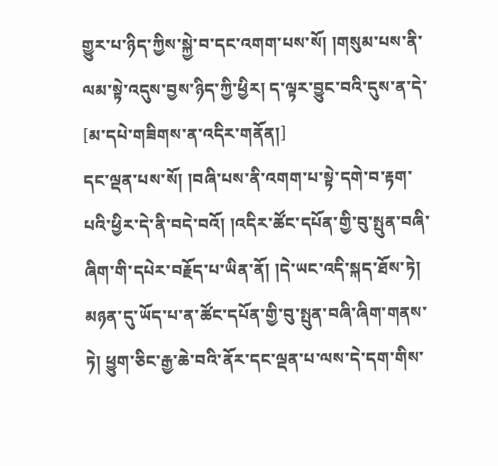གྱུར་པ་ཉིད་ཀྱིས་སྐྱེ་བ་དང་འགག་པས་སོ། །གསུམ་པས་ནི་ལམ་སྟེ་འདུས་བྱས་ཉིད་ཀྱི་ཕྱིར། ད་ལྟར་བྱུང་བའི་དུས་ན་དེ་
[མ་དཔེ་གཟིགས་ན་འདིར་གནོན།]
དང་ལྡན་པས་སོ། །བཞི་པས་ནི་འགག་པ་སྟེ་དགེ་བ་རྟག་པའི་ཕྱིར་དེ་ནི་བདེ་བའོ། །འདིར་ཚོང་དཔོན་གྱི་བུ་སྤུན་བཞི་ཞིག་གི་དཔེར་བརྗོད་པ་ཡིན་ནོ། །དེ་ཡང་འདི་སྐད་ཐོས་ཏེ། མཉན་དུ་ཡོད་པ་ན་ཚོང་དཔོན་གྱི་བུ་སྤུན་བཞི་ཞིག་གནས་ཏེ། ཕྱུག་ཅིང་རྒྱ་ཆེ་བའི་ནོར་དང་ལྡན་པ་ལས་དེ་དག་གིས་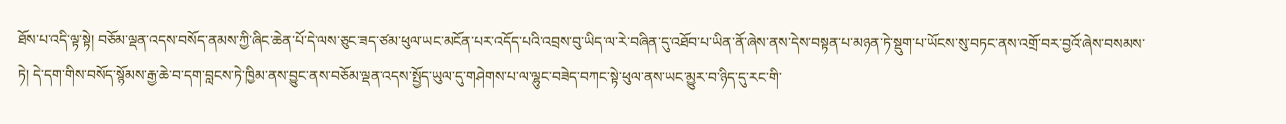ཐོས་པ་འདི་ལྟ་སྟེ། བཅོམ་ལྡན་འདས་བསོད་ནམས་ཀྱི་ཞིང་ཆེན་པོ་དེ་ལས་ཅུང་ཟད་ཙམ་ཕུལ་ཡང་མངོན་པར་འདོད་པའི་འབྲས་བུ་ཡིད་ལ་རེ་བཞིན་དུ་འཐོབ་པ་ཡིན་ནོ་ཞེས་ནས་དེས་བསྟན་པ་མཉན་ཏེ་སྡུག་པ་ཡོངས་སུ་བཏང་ནས་འགྲོ་བར་བྱའོ་ཞེས་བསམས་ཏེ། དེ་དག་གིས་བསོད་སྙོམས་རྒྱ་ཆེ་བ་དག་བླངས་ཏེ་ཁྱིམ་ནས་བྱུང་ནས་བཅོམ་ལྡན་འདས་སྤྱོད་ཡུལ་དུ་གཤེགས་པ་ལ་ལྷུང་བཟེད་བཀང་སྟེ་ཕུལ་ནས་ཡང་མྱུར་བ་ཉིད་དུ་རང་གི་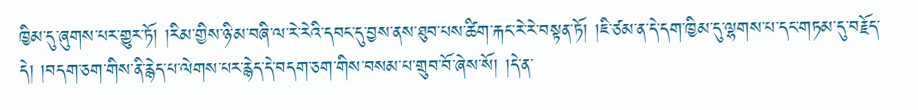ཁྱིམ་དུ་ཞུགས་པར་གྱུར་ཏོ། །རིམ་གྱིས་ཉི་མ་བཞི་ལ་རེ་རེའི་དབང་དུ་བྱས་ནས་ཐུབ་པས་ཚིག་རྐང་རེ་རེ་བསྟན་ཏོ། །ཇི་ཙམ་ན་དེ་དག་ཁྱིམ་དུ་ལྷགས་པ་དང་གཏམ་དུ་བརྗོད་དེ། །བདག་ཅག་གིས་ནི་རྙེད་པ་ལེགས་པར་རྙེད་དེ་བདག་ཅག་གིས་བསམ་པ་གྲུབ་བོ་ཞེས་སོ། །དེ་ན་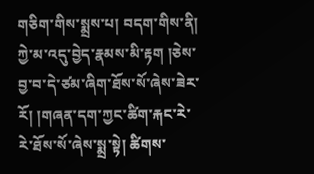གཅིག་གིས་སྨྲས་པ། བདག་གིས་ནི། ཀྱེ་མ་འདུ་བྱེད་རྣམས་མི་རྟག །ཅེས་བྱ་བ་དེ་ཙམ་ཞིག་ཐོས་སོ་ཞེས་ཟེར་རོ། །གཞན་དག་ཀྱང་ཚིག་རྐང་རེ་རེ་ཐོས་སོ་ཞེས་སྨྲ་སྟེ། ཚིགས་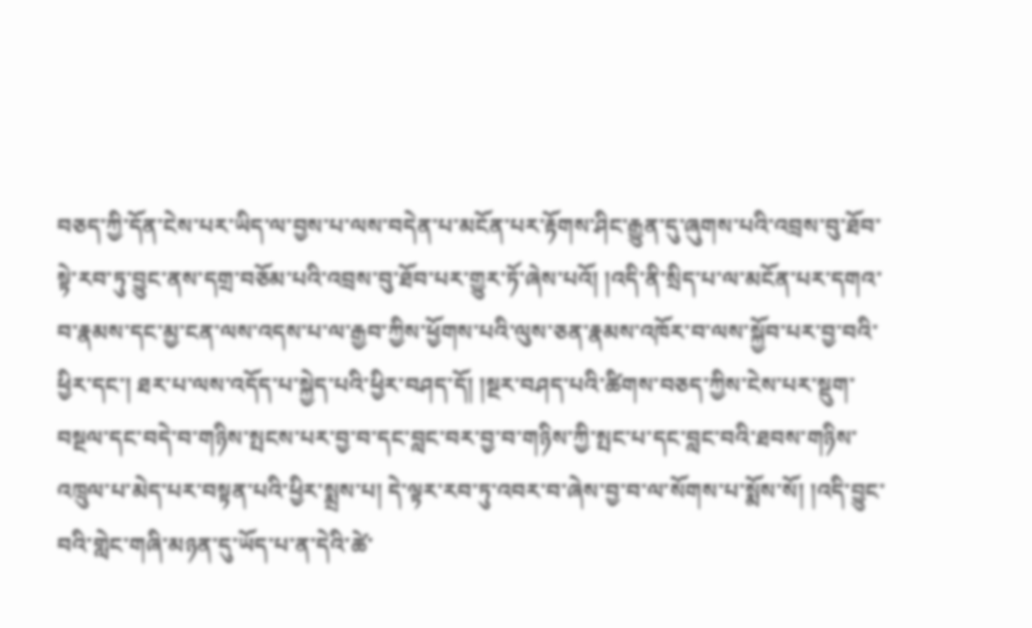བཅད་ཀྱི་དོན་ངེས་པར་ཡིད་ལ་བྱས་པ་ལས་བདེན་པ་མངོན་པར་རྟོགས་ཤིང་རྒྱུན་དུ་ཞུགས་པའི་འབྲས་བུ་ཐོབ་སྟེ་རབ་ཏུ་བྱུང་ནས་དགྲ་བཅོམ་པའི་འབྲས་བུ་ཐོབ་པར་གྱུར་ཏོ་ཞེས་པའོ། །འདི་ནི་སྲིད་པ་ལ་མངོན་པར་དགའ་བ་རྣམས་དང་མྱ་ངན་ལས་འདས་པ་ལ་རྒྱབ་ཀྱིས་ཕྱོགས་པའི་ལུས་ཅན་རྣམས་འཁོར་བ་ལས་སྐྱོབ་པར་བྱ་བའི་ཕྱིར་དང་། ཐར་པ་ལས་འདོད་པ་སྐྱེད་པའི་ཕྱིར་བཤད་དོ། །སྔར་བཤད་པའི་ཚིགས་བཅད་ཀྱིས་ངེས་པར་སྡུག་བསྔལ་དང་བདེ་བ་གཉིས་སྤངས་པར་བྱ་བ་དང་བླང་བར་བྱ་བ་གཉིས་ཀྱི་སྤང་པ་དང་བླང་བའི་ཐབས་གཉིས་འཁྲུལ་པ་མེད་པར་བསྟན་པའི་ཕྱིར་སྨྲས་པ། དེ་ལྟར་རབ་ཏུ་འབར་བ་ཞེས་བྱ་བ་ལ་སོགས་པ་སྨོས་སོ། །འདི་བྱུང་བའི་གླེང་གཞི་མཉན་དུ་ཡོད་པ་ན་དེའི་ཚེ་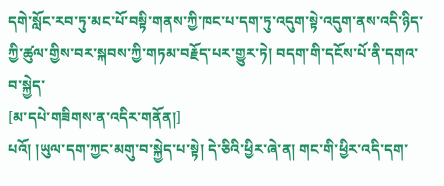དགེ་སློང་རབ་ཏུ་མང་པོ་བསྟི་གནས་ཀྱི་ཁང་པ་དག་ཏུ་འདུག་སྟེ་འདུག་ནས་འདི་ཉིད་ཀྱི་ཚུལ་གྱིས་བར་སྐབས་ཀྱི་གཏམ་བརྗོད་པར་གྱུར་ཏེ། བདག་གི་དངོས་པོ་ནི་དགའ་བ་སྐྱེད་
[མ་དཔེ་གཟིགས་ན་འདིར་གནོན།]
པའོ། །ཡུལ་དག་ཀྱང་མགུ་བ་སྐྱེད་པ་སྟེ། དེ་ཅིའི་ཕྱིར་ཞེ་ན། གང་གི་ཕྱིར་འདི་དག་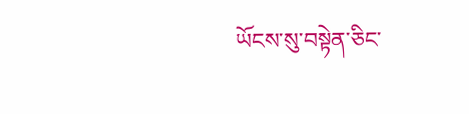ཡོངས་སུ་བསྟེན་ཅིང་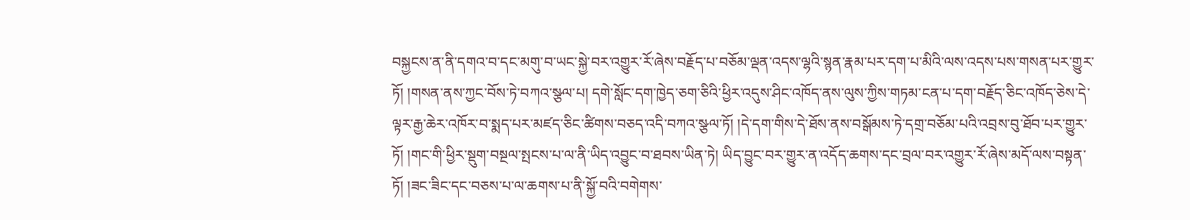བསྐྱངས་ན་ནི་དགའ་བ་དང་མགུ་བ་ཡང་སྐྱེ་བར་འགྱུར་རོ་ཞེས་བརྗོད་པ་བཅོམ་ལྡན་འདས་ལྷའི་སྙན་རྣམ་པར་དག་པ་མིའི་ལས་འདས་པས་གསན་པར་གྱུར་ཏོ། །གསན་ནས་ཀྱང་བོས་ཏེ་བཀའ་སྩལ་པ། དགེ་སློང་དག་ཁྱེད་ཅག་ཅིའི་ཕྱིར་འདུས་ཤིང་འཁོད་ནས་ལུས་ཀྱིས་གཏམ་ངན་པ་དག་བརྗོད་ཅིང་འཁོད་ཅེས་དེ་ལྟར་རྒྱ་ཆེར་འཁོར་བ་སྨད་པར་མཛད་ཅིང་ཚིགས་བཅད་འདི་བཀའ་སྩལ་ཏོ། །དེ་དག་གིས་དེ་ཐོས་ནས་བསྒོམས་ཏེ་དགྲ་བཅོམ་པའི་འབྲས་བུ་ཐོབ་པར་གྱུར་ཏོ། །གང་གི་ཕྱིར་སྡུག་བསྔལ་སྤངས་པ་ལ་ནི་ཡིད་འབྱུང་བ་ཐབས་ཡིན་ཏེ། ཡིད་བྱུང་བར་གྱུར་ན་འདོད་ཆགས་དང་བྲལ་བར་འགྱུར་རོ་ཞེས་མདོ་ལས་བསྟན་ཏོ། །ཟང་ཟིང་དང་བཅས་པ་ལ་ཆགས་པ་ནི་སྐྱོ་བའི་བགེགས་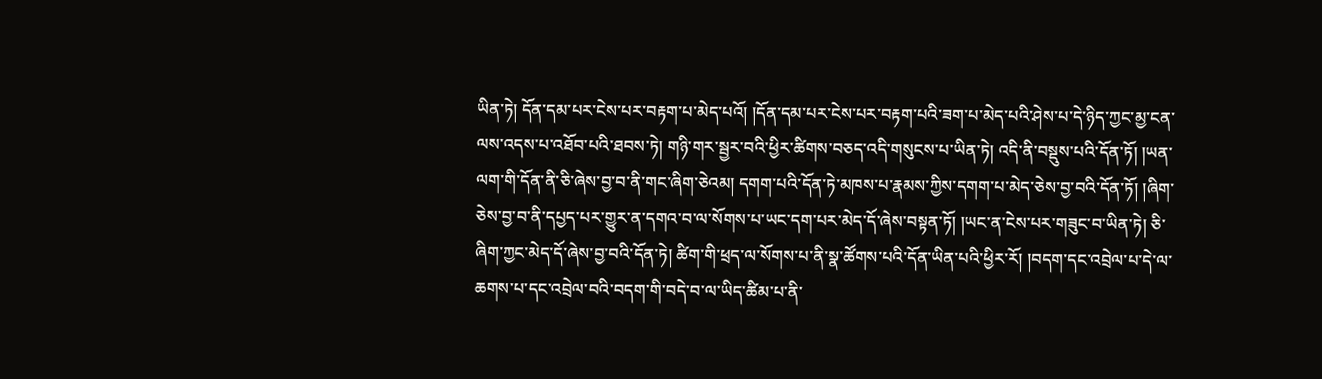ཡིན་ཏེ། དོན་དམ་པར་ངེས་པར་བརྟག་པ་མེད་པའོ། །དོན་དམ་པར་ངེས་པར་བརྟག་པའི་ཟག་པ་མེད་པའི་ཤེས་པ་དེ་ཉིད་ཀྱང་མྱ་ངན་ལས་འདས་པ་འཐོབ་པའི་ཐབས་ཏེ། གཉི་གར་སྦྱར་བའི་ཕྱིར་ཚིགས་བཅད་འདི་གསུངས་པ་ཡིན་ཏེ། འདི་ནི་བསྡུས་པའི་དོན་ཏོ། །ཡན་ལག་གི་དོན་ནི་ཅི་ཞེས་བྱ་བ་ནི་གང་ཞིག་ཅེའམ། དགག་པའི་དོན་ཏེ་མཁས་པ་རྣམས་ཀྱིས་དགག་པ་མེད་ཅེས་བྱ་བའི་དོན་ཏོ། །ཞིག་ཅེས་བྱ་བ་ནི་དཔྱད་པར་གྱུར་ན་དགའ་བ་ལ་སོགས་པ་ཡང་དག་པར་མེད་དོ་ཞེས་བསྟན་ཏོ། །ཡང་ན་ངེས་པར་གཟུང་བ་ཡིན་ཏེ། ཅི་ཞིག་ཀྱང་མེད་དོ་ཞེས་བྱ་བའི་དོན་ཏེ། ཚིག་གི་ཕྲད་ལ་སོགས་པ་ནི་སྣ་ཚོགས་པའི་དོན་ཡིན་པའི་ཕྱིར་རོ། །བདག་དང་འབྲེལ་པ་དེ་ལ་ཆགས་པ་དང་འབྲེལ་བའི་བདག་གི་བདེ་བ་ལ་ཡིད་ཚིམ་པ་ནི་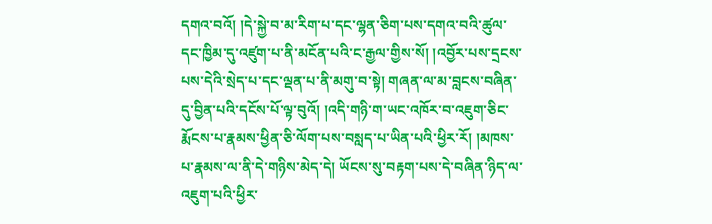དགའ་བའོ། །དེ་སྐྱེ་བ་མ་རིག་པ་དང་ལྷན་ཅིག་པས་དགའ་བའི་ཚུལ་དང་ཁྱིམ་དུ་འཛུག་པ་ནི་མངོན་པའི་ང་རྒྱལ་གྱིས་སོ། །འབྱོར་པས་དྲངས་པས་དེའི་སྲེད་པ་དང་ལྡན་པ་ནི་མགུ་བ་སྟེ། གཞན་ལ་མ་བླངས་བཞིན་དུ་བྱིན་པའི་དངོས་པོ་ལྟ་བུའོ། །འདི་གཉི་ག་ཡང་འཁོར་བ་འཇུག་ཅིང་རྨོངས་པ་རྣམས་ཕྱིན་ཅི་ལོག་པས་བསླད་པ་ཡིན་པའི་ཕྱིར་རོ། །མཁས་པ་རྣམས་ལ་ནི་དེ་གཉིས་མེད་དེ། ཡོངས་སུ་བརྟག་པས་དེ་བཞིན་ཉིད་ལ་འཇུག་པའི་ཕྱིར་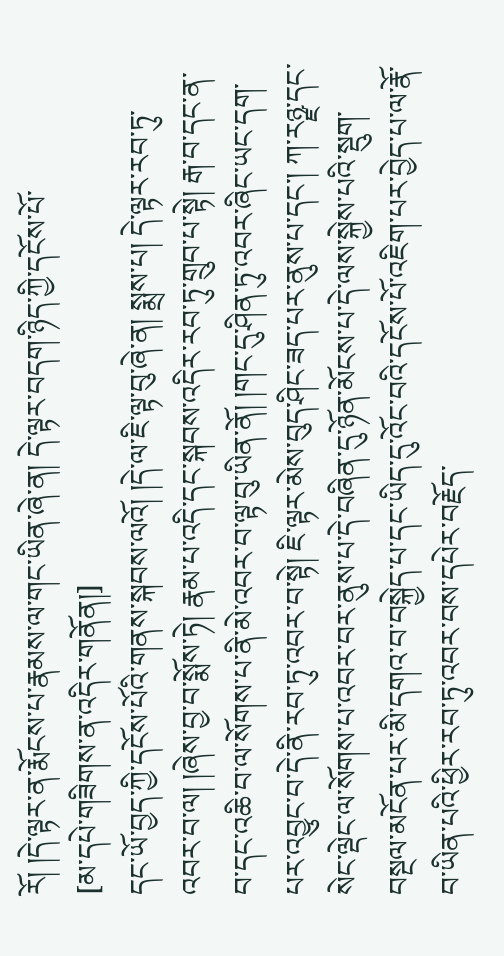རོ། །དེ་ལྟར་ན་རྨོངས་པ་རྣམས་ལ་གང་ཡིན་ཞེ་ན། དེ་ལྟར་བདག་ཉིད་ཀྱི་དངོས་པོ་
[མ་དཔེ་གཟིགས་ན་འདིར་གནོན།]
དང་ཡོ་བྱད་ཀྱི་དངོས་པོའི་གནས་སྐབས་ལའོ། །དེ་ལ་ཇི་ལྟ་བུ་ཞེ་ན། སྨྲས་པ། དེ་ལྟར་རབ་ཏུ་འབར་བ་ལ། །ཞེས་བྱ་བ་སྨོས་ཏེ། རྣམ་པ་འདི་དང་སྐབས་འདིར་རབ་ཏུ་གྲུབ་པ་སྟེ། རྒ་བ་དང་ན་བ་དང་འཆི་བ་ལ་སོགས་པ་ནི་མེ་འབར་བ་ལྟ་བུ་ཡིན་ནོ། །གང་དུ་ཤིན་ཏུ་འབར་ཞིང་ཡང་དག་པར་འབྱུང་བ་དེ་ནི་རབ་ཏུ་འབར་བ་སྟེ། ཇི་ལྟར་མེས་བུད་ཤིང་ཟད་པར་ནུས་པ་དང་། ཀ་རཉྫ་དང་སེང་ལྡེང་ལ་སོགས་པ་འབར་བར་ནུས་པ་དེ་བཞིན་དུ་ཉོན་མོངས་པ་དེ་ལས་སྐྱེས་པའི་སྡུག་བསྔལ་མངོན་པར་མི་དགའ་བ་བསྐྱེད་པ་དང་ཡིད་དུ་འོང་བའི་དངོས་པོ་འཇིག་པར་བྱེད་པ་ལ་རྣོ་བ་ཡིན་པའི་ཕྱིར་རབ་ཏུ་འབར་བས་དཔེར་བརྗོད་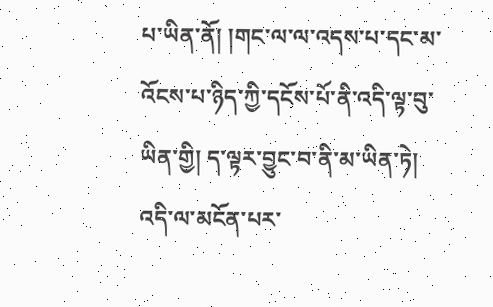པ་ཡིན་ནོ། །གང་ལ་ལ་འདས་པ་དང་མ་འོངས་པ་ཉིད་ཀྱི་དངོས་པོ་ནི་འདི་ལྟ་བུ་ཡིན་གྱི། ད་ལྟར་བྱུང་བ་ནི་མ་ཡིན་ཏེ། འདི་ལ་མངོན་པར་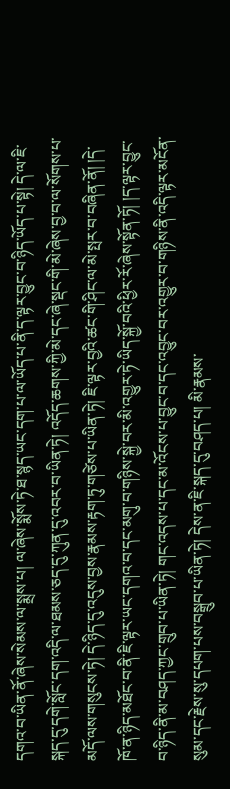དགའ་བ་ཡིན་ནོ་ཞེས་སེམས་ལ་སྨྲས་པ། ལ་ཞེས་སྨོས་ཏེ་ཐ་སྙད་ཡང་དག་པ་ལ་ཡོད་པ་ནི་ད་ལྟར་བྱུང་བ་ཉིད་ཡོད་པ་སྟེ། དེ་ལ་ཇི་སྐད་དུ་དགེ་སློང་དག་འདི་ལ་ཐམས་ཅད་དུ་ཀུན་དུ་འབར་བ་ཡིན་ཏེ། འདོད་ཆགས་ཀྱི་མེ་དང་ཞེ་སྡང་གི་མེ་ཞེས་བྱ་བ་ལ་སོགས་པ་མདོ་ལས་གསུངས་ཏེ། དེ་ཉིད་དུ་འདུས་བྱས་རྣམས་རྟག་ཏུ་གཙེས་པ་ཡིན་ཏེ། ཇི་ལྟར་བྱའི་ཚང་གི་ཤིང་ལ་མེ་སྤར་བ་བཞིན་ནོ། །དེ་ཁོ་ན་ཉིད་མཐོང་བ་ནི་ཇི་ལྟར་ཡང་དགའ་བ་དང་མགུ་བ་གཉིས་སྐྱེ་བར་མི་འགྱུར་ཏེ་ཡིད་སྐྱོ་བའི་ཕྱིར་རོ་ཞེས་སྟོན་ཏོ། །ད་ལྟར་བྱུང་བ་ཉིད་ནི་མ་བཤད་ཀྱང་གྲུབ་པ་ཡིན་ཏེ། གང་འདས་པ་དང་མ་འོངས་པ་བྱུང་བ་དང་འབྱུང་བར་འགྱུར་བ་གཉིས་ནི་འདི་ལྟར་མངོན་སུམ་དང་རྗེས་སུ་དཔག་པས་བསྒྲུབ་པ་ཡིན་ཏེ། དེས་ན་ཇི་སྐད་དུ་བཤད་པ། མི་རྣམས་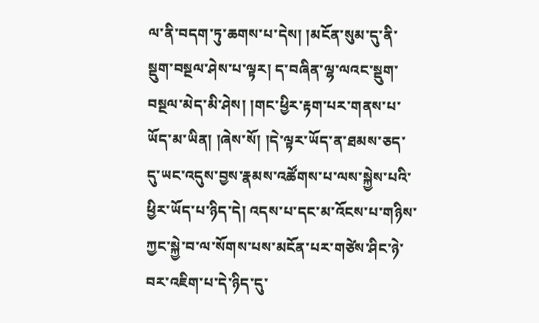ལ་ནི་བདག་ཏུ་ཆགས་པ་དེས། །མངོན་སུམ་དུ་ནི་སྡུག་བསྔལ་ཤེས་པ་ལྟར། ད་བཞིན་ལྷ་ལའང་སྡུག་བསྔལ་མེད་མི་ཤེས། །གང་ཕྱིར་རྟག་པར་གནས་པ་ཡོད་མ་ཡིན། །ཞེས་སོ། །དེ་ལྟར་ཡོད་ན་ཐམས་ཅད་དུ་ཡང་འདུས་བྱས་རྣམས་འཚོགས་པ་ལས་སྐྱེས་པའི་ཕྱིར་ཡོད་པ་ཉིད་དེ། འདས་པ་དང་མ་འོངས་པ་གཉིས་ཀྱང་སྐྱེ་བ་ལ་སོགས་པས་མངོན་པར་གཙེས་ཤིང་ཉེ་བར་འཇིག་པ་དེ་ཉིད་དུ་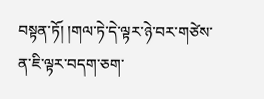བསྟན་ཏོ། །གལ་ཏེ་དེ་ལྟར་ཉེ་བར་གཙེས་ན་ཇི་ལྟར་བདག་ཅག་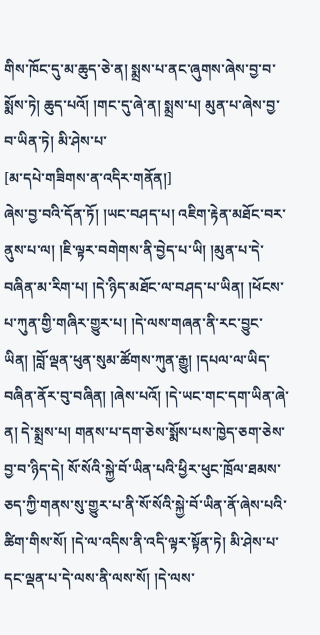གིས་ཁོང་དུ་མ་ཆུད་ཅེ་ན། སྨྲས་པ་ནང་ཞུགས་ཞེས་བྱ་བ་སྨོས་ཏེ། ཆུད་པའོ། །གང་དུ་ཞེ་ན། སྨྲས་པ། མུན་པ་ཞེས་བྱ་བ་ཡིན་ཏེ། མི་ཤེས་པ་
[མ་དཔེ་གཟིགས་ན་འདིར་གནོན།]
ཞེས་བྱ་བའི་དོན་ཏོ། །ཡང་བཤད་པ། འཇིག་རྟེན་མཐོང་བར་ནུས་པ་ལ། །ཇི་ལྟར་བགེགས་ནི་བྱེད་པ་ཡི། །མུན་པ་དེ་བཞིན་མ་རིག་པ། །དེ་ཉིད་མཐོང་ལ་བཤད་པ་ཡིན། །ཕོངས་པ་ཀུན་གྱི་གཞིར་གྱུར་པ། །དེ་ལས་གཞན་ནི་རང་བྱུང་ཡིན། །བློ་ལྡན་ཕུན་སུམ་ཚོགས་ཀུན་རྒྱུ། །དཔལ་ལ་ཡིད་བཞིན་ནོར་བུ་བཞིན། །ཞེས་པའོ། །དེ་ཡང་གང་དག་ཡིན་ཞེ་ན། དེ་སྨྲས་པ། གནས་པ་དག་ཅེས་སྨོས་པས་ཁྱེད་ཅག་ཅེས་བྱ་བ་ཉིད་དེ། སོ་སོའི་སྐྱེ་བོ་ཡིན་པའི་ཕྱིར་ཕུང་ཁྲོལ་ཐམས་ཅད་ཀྱི་གནས་སུ་གྱུར་པ་ནི་སོ་སོའི་སྐྱེ་བོ་ཡིན་ནོ་ཞེས་པའི་ཚིག་གིས་སོ། །དེ་ལ་འདིས་ནི་འདི་ལྟར་སྟོན་ཏེ། མི་ཤེས་པ་དང་ལྡན་པ་དེ་ལས་ནི་ལས་སོ། །དེ་ལས་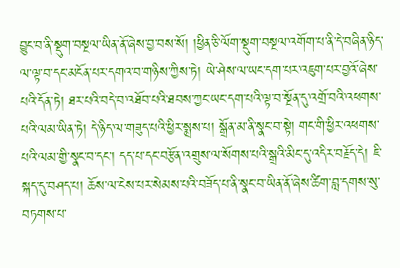བྱུང་བ་ནི་སྡུག་བསྔལ་ཡིན་ནོ་ཞེས་བྱ་བས་སོ། །ཕྱིན་ཅི་ལོག་སྡུག་བསྔལ་འགོག་པ་ནི་དེ་བཞིན་ཉིད་ལ་ལྟ་བ་དང་མངོན་པར་དགའ་བ་གཉིས་ཀྱིས་ཏེ། ཡེ་ཤེས་ལ་ཡང་དག་པར་འཇུག་པར་བྱའོ་ཞེས་པའི་དོན་ཏེ། ཐར་པའི་བདེ་བ་འཐོབ་པའི་ཐབས་ཀྱང་ཡང་དག་པའི་ལྟ་བ་སྔོན་དུ་འགྲོ་བའི་འཕགས་པའི་ལམ་ཡིན་ཏེ། དེ་ཉིད་ལ་གཟུད་པའི་ཕྱིར་སྨྲས་པ། སྒྲོན་མ་ནི་སྣང་བ་སྟེ། གང་གི་ཕྱིར་འཕགས་པའི་ལམ་གྱི་སྣང་བ་དང་། དད་པ་དང་བརྩོན་འགྲུས་ལ་སོགས་པའི་སྒྲའི་མིང་དུ་འདིར་བརྗོད་དེ། ཇི་སྐད་དུ་བཤད་པ། ཆོས་ལ་ངེས་པར་སེམས་པའི་བཟོད་པ་ནི་སྣང་བ་ཡིན་ནོ་ཞེས་ཚིག་བླ་དགས་སུ་བཏགས་པ་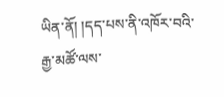ཡིན་ནོ། །དད་པས་ནི་འཁོར་བའི་རྒྱ་མཚོ་ལས་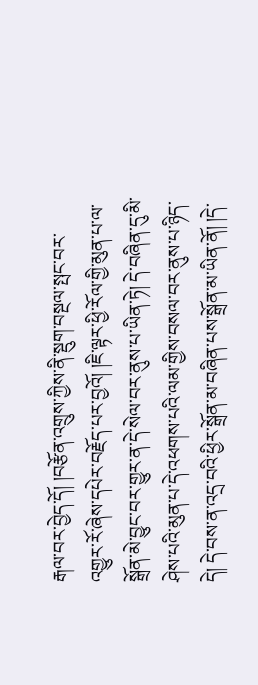རྒལ་བར་བྱེད་དོ། །བརྩོན་འགྲུས་ཀྱིས་ནི་སྡུག་བསྔལ་སྤང་བར་འགྱུར་རོ་ཞེས་དཔེར་བརྗོད་པར་བྱའོ། །ཇི་ལྟར་ཕྱི་རོལ་གྱི་མུན་པ་ལ་སྒྲོན་མེ་བྱུང་བར་གྱུར་ན་དེ་སེལ་བར་ནུས་པ་ཡིན་ཏེ། དེ་བཞིན་དུ་མི་ཤེས་པའི་མུན་པ་དེ་འཕགས་པའི་ལམ་གྱིས་བསལ་བར་ནུས་པ་ཉིད་དེ། དེ་བས་ན་འདྲ་བའི་ཕྱིར་སྒྲོན་མ་བཞིན་པས་སྒྲོན་མ་ཡིན་ནོ། །དེ་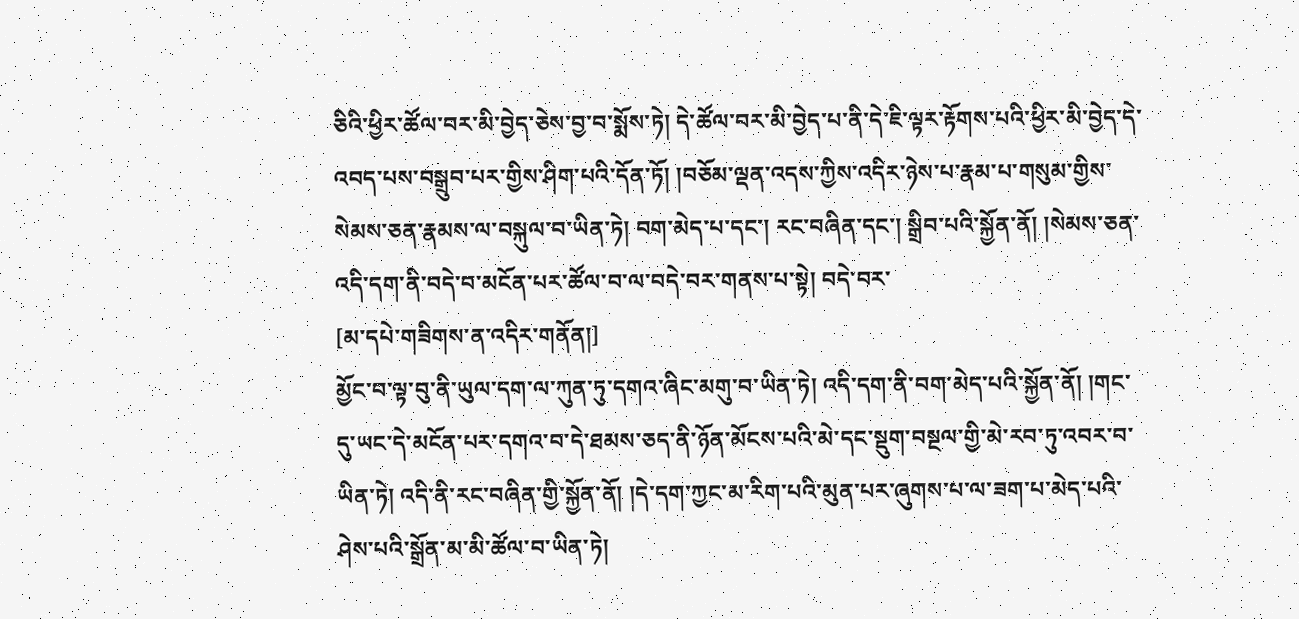ཅིའི་ཕྱིར་ཚོལ་བར་མི་བྱེད་ཅེས་བྱ་བ་སྨོས་ཏེ། དེ་ཚོལ་བར་མི་བྱེད་པ་ནི་དེ་ཇི་ལྟར་རྟོགས་པའི་ཕྱིར་མི་བྱེད་དེ་འབད་པས་བསྒྲུབ་པར་གྱིས་ཤིག་པའི་དོན་ཏོ། །བཅོམ་ལྡན་འདས་ཀྱིས་འདིར་ཉེས་པ་རྣམ་པ་གསུམ་གྱིས་སེམས་ཅན་རྣམས་ལ་བསྐུལ་བ་ཡིན་ཏེ། བག་མེད་པ་དང་། རང་བཞིན་དང་། སྒྲིབ་པའི་སྐྱོན་ནོ། །སེམས་ཅན་འདི་དག་ནི་བདེ་བ་མངོན་པར་ཚོལ་བ་ལ་བདེ་བར་གནས་པ་སྟེ། བདེ་བར་
[མ་དཔེ་གཟིགས་ན་འདིར་གནོན།]
མྱོང་བ་ལྟ་བུ་ནི་ཡུལ་དག་ལ་ཀུན་ཏུ་དགའ་ཞིང་མགུ་བ་ཡིན་ཏེ། འདི་དག་ནི་བག་མེད་པའི་སྐྱོན་ནོ། །གང་དུ་ཡང་དེ་མངོན་པར་དགའ་བ་དེ་ཐམས་ཅད་ནི་ཉོན་མོངས་པའི་མེ་དང་སྡུག་བསྔལ་གྱི་མེ་རབ་ཏུ་འབར་བ་ཡིན་ཏེ། འདི་ནི་རང་བཞིན་གྱི་སྐྱོན་ནོ། །དེ་དག་ཀྱང་མ་རིག་པའི་མུན་པར་ཞུགས་པ་ལ་ཟག་པ་མེད་པའི་ཤེས་པའི་སྒྲོན་མ་མི་ཚོལ་བ་ཡིན་ཏེ།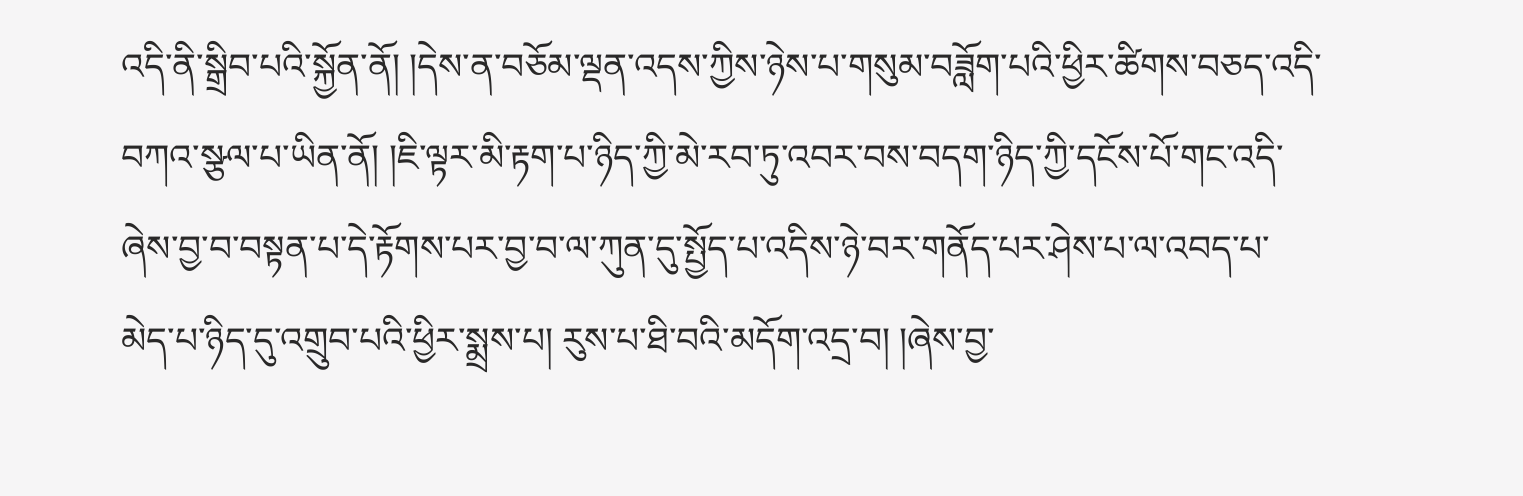འདི་ནི་སྒྲིབ་པའི་སྐྱོན་ནོ། །དེས་ན་བཅོམ་ལྡན་འདས་ཀྱིས་ཉེས་པ་གསུམ་བཟློག་པའི་ཕྱིར་ཚིགས་བཅད་འདི་བཀའ་སྩལ་པ་ཡིན་ནོ། །ཇི་ལྟར་མི་རྟག་པ་ཉིད་ཀྱི་མེ་རབ་ཏུ་འབར་བས་བདག་ཉིད་ཀྱི་དངོས་པོ་གང་འདི་ཞེས་བྱ་བ་བསྟན་པ་དེ་རྟོགས་པར་བྱ་བ་ལ་ཀུན་དུ་སྤྱོད་པ་འདིས་ཉེ་བར་གནོད་པར་ཤེས་པ་ལ་འབད་པ་མེད་པ་ཉིད་དུ་འགྲུབ་པའི་ཕྱིར་སྨྲས་པ། རུས་པ་ཐི་བའི་མདོག་འདྲ་བ། །ཞེས་བྱ་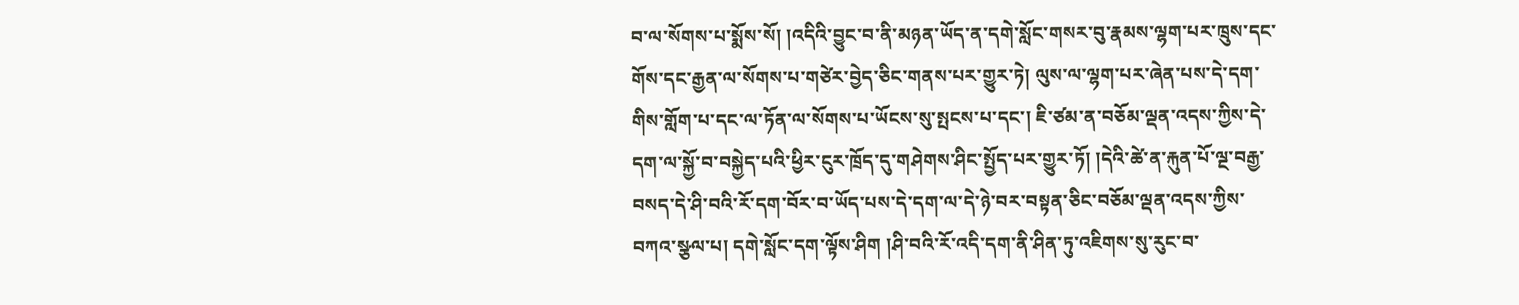བ་ལ་སོགས་པ་སྨོས་སོ། །འདིའི་བྱུང་བ་ནི་མཉན་ཡོད་ན་དགེ་སློང་གསར་བུ་རྣམས་ལྷག་པར་ཁྲུས་དང་གོས་དང་རྒྱན་ལ་སོགས་པ་གཙེར་བྱེད་ཅིང་གནས་པར་གྱུར་ཏེ། ལུས་ལ་ལྷག་པར་ཞེན་པས་དེ་དག་གིས་གློག་པ་དང་ལ་ཏོན་ལ་སོགས་པ་ཡོངས་སུ་སྤངས་པ་དང་། ཇི་ཙམ་ན་བཅོམ་ལྡན་འདས་ཀྱིས་དེ་དག་ལ་སྐྱོ་བ་བསྐྱེད་པའི་ཕྱིར་ངུར་ཁྲོད་དུ་གཤེགས་ཤིང་སྤྱོད་པར་གྱུར་ཏོ། །དེའི་ཚེ་ན་རྐུན་པོ་ལྔ་བརྒྱ་བསད་དེ་ཤི་བའི་རོ་དག་བོར་བ་ཡོད་པས་དེ་དག་ལ་དེ་ཉེ་བར་བསྟན་ཅིང་བཅོམ་ལྡན་འདས་ཀྱིས་བཀའ་སྩལ་པ། དགེ་སློང་དག་ལྟོས་ཤིག །ཤི་བའི་རོ་འདི་དག་ནི་ཤིན་ཏུ་འཇིགས་སུ་རུང་བ་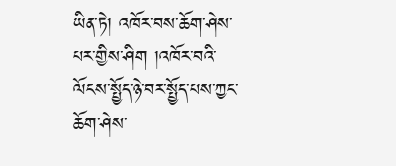ཡིན་ཏེ། འཁོར་བས་ཆོག་ཤེས་པར་གྱིས་ཤིག །འཁོར་བའི་ལོངས་སྤྱོད་ཉེ་བར་སྤྱོད་པས་ཀྱང་ཆོག་ཤེས་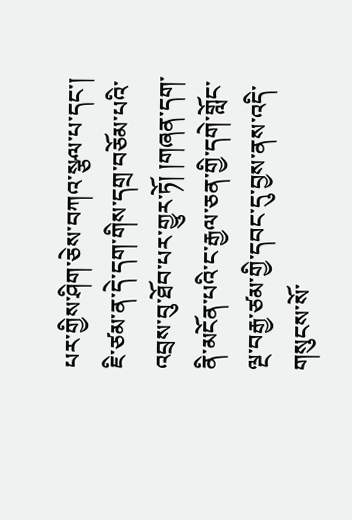པར་གྱིས་ཤིག་ཅེས་བཀའ་སྩལ་པ་དང་། ཇི་ཙམ་ན་དེ་དག་གིས་དགྲ་བཅོམ་པའི་འབྲས་བུ་ཐོབ་པར་གྱུར་ཏོ། །གཞན་དག་ནི་མངོན་པའི་ང་རྒྱལ་ཅན་གྱི་དགེ་གློང་ལྔ་བརྒྱ་ཙམ་གྱི་དབང་དུ་བྱས་ནས་འདི་གསུངས་སོ་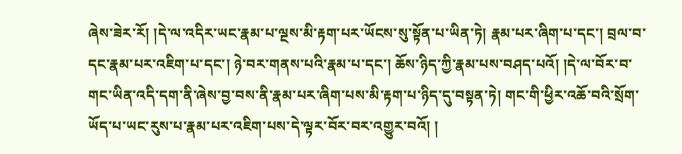ཞེས་ཟེར་རོ། །དེ་ལ་འདིར་ཡང་རྣམ་པ་ལྔས་མི་རྟག་པར་ཡོངས་སུ་སྟོན་པ་ཡིན་ཏེ། རྣམ་པར་ཞིག་པ་དང་། བྲལ་བ་དང་རྣམ་པར་འཇིག་པ་དང་། ཉེ་བར་གནས་པའི་རྣམ་པ་དང་། ཆོས་ཉིད་ཀྱི་རྣམ་པས་བཤད་པའོ། །དེ་ལ་བོར་བ་གང་ཡིན་འདི་དག་ནི་ཞེས་བྱ་བས་ནི་རྣམ་པར་ཞིག་པས་མི་རྟག་པ་ཉིད་དུ་བསྟན་ཏེ། གང་གི་ཕྱིར་འཆོ་བའི་སྲོག་ཡོད་པ་ཡང་རུས་པ་རྣམ་པར་འཇིག་པས་དེ་ལྟར་བོར་བར་འགྱུར་བའོ། །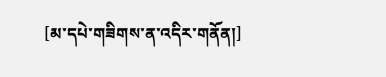[མ་དཔེ་གཟིགས་ན་འདིར་གནོན།]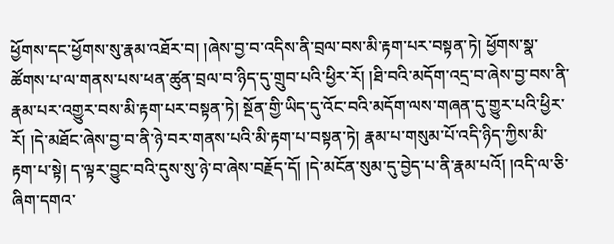ཕྱོགས་དང་ཕྱོགས་སུ་རྣམ་འཐོར་བ། །ཞེས་བྱ་བ་འདིས་ནི་བྲལ་བས་མི་རྟག་པར་བསྟན་ཏེ། ཕྱོགས་སྣ་ཚོགས་པ་ལ་གནས་པས་ཕན་ཚུན་བྲལ་བ་ཉིད་དུ་གྲུབ་པའི་ཕྱིར་རོ། །ཐི་བའི་མདོག་འདྲ་བ་ཞེས་བྱ་བས་ནི་རྣམ་པར་འགྱུར་བས་མི་རྟག་པར་བསྟན་ཏེ། སྔོན་གྱི་ཡིད་དུ་འོང་བའི་མདོག་ལས་གཞན་དུ་གྱུར་པའི་ཕྱིར་རོ། །དེ་མཐོང་ཞེས་བྱ་བ་ནི་ཉེ་བར་གནས་པའི་མི་རྟག་པ་བསྟན་ཏེ། རྣམ་པ་གསུམ་པོ་འདི་ཉིད་ཀྱིས་མི་རྟག་པ་སྟེ། ད་ལྟར་བྱུང་བའི་དུས་སུ་ཉེ་བ་ཞེས་བརྗོད་དོ། །དེ་མངོན་སུམ་དུ་བྱེད་པ་ནི་རྣམ་པའོ། །འདི་ལ་ཅི་ཞིག་དགའ་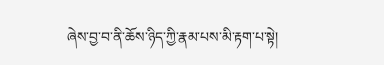ཞེས་བྱ་བ་ནི་ཆོས་ཉིད་ཀྱི་རྣམ་པས་མི་རྟག་པ་སྟེ།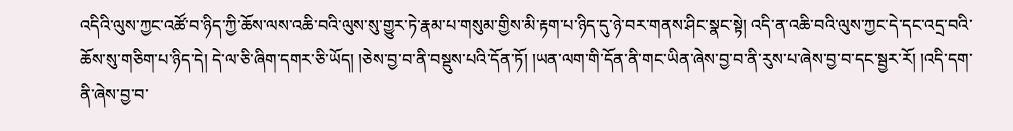འདིའི་ལུས་ཀྱང་འཚོ་བ་ཉིད་ཀྱི་ཆོས་ལས་འཆི་བའི་ལུས་སུ་གྱུར་ཏེ་རྣམ་པ་གསུམ་གྱིས་མི་རྟག་པ་ཉིད་དུ་ཉེ་བར་གནས་ཤིང་སྣང་སྟེ། འདི་ན་འཆི་བའི་ལུས་ཀྱང་དེ་དང་འདྲ་བའི་ཆོས་སུ་གཅིག་པ་ཉིད་དེ། དེ་ལ་ཅི་ཞིག་དགར་ཅི་ཡོད། །ཅེས་བྱ་བ་ནི་བསྡུས་པའི་དོན་ཏོ། །ཡན་ལག་གི་དོན་ནི་གང་ཡིན་ཞེས་བྱ་བ་ནི་རུས་པ་ཞེས་བྱ་བ་དང་སྦྱར་རོ། །འདི་དག་ནི་ཞེས་བྱ་བ་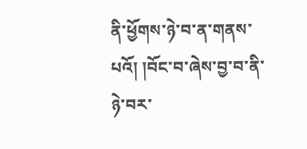ནི་ཕྱོགས་ཉེ་བ་ན་གནས་པའོ། །བོང་བ་ཞེས་བྱ་བ་ནི་ཉེ་བར་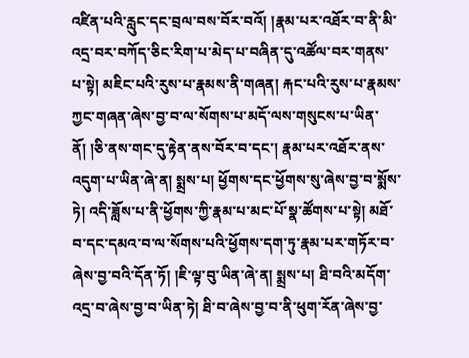འཛིན་པའི་རླུང་དང་བྲལ་བས་བོར་བའོ། །རྣམ་པར་འཐོར་བ་ནི་མི་འདྲ་བར་བཀོད་ཅིང་རིག་པ་མེད་པ་བཞིན་དུ་འཚོལ་བར་གནས་པ་སྟེ། མཇིང་པའི་རུས་པ་རྣམས་ནི་གཞན། རྐང་པའི་རུས་པ་རྣམས་ཀྱང་གཞན་ཞེས་བྱ་བ་ལ་སོགས་པ་མདོ་ལས་གསུངས་པ་ཡིན་ནོ། །ཅི་ནས་གང་དུ་རྟེན་ནས་བོར་བ་དང་། རྣམ་པར་འཐོར་ནས་འདུག་པ་ཡིན་ཞེ་ན། སྨྲས་པ། ཕྱོགས་དང་ཕྱོགས་སུ་ཞེས་བྱ་བ་སྨོས་ཏེ། འདི་ཟློས་པ་ནི་ཕྱོགས་ཀྱི་རྣམ་པ་མང་པོ་སྣ་ཚོགས་པ་སྟེ། མཐོ་བ་དང་དམའ་བ་ལ་སོགས་པའི་ཕྱོགས་དག་ཏུ་རྣམ་པར་གཏོར་བ་ཞེས་བྱ་བའི་དོན་ཏོ། །ཇི་ལྟ་བུ་ཡིན་ཞེ་ན། སྨྲས་པ། ཐི་བའི་མདོག་འདྲ་བ་ཞེས་བྱ་བ་ཡིན་ཏེ། ཐི་བ་ཞེས་བྱ་བ་ནི་ཕུག་རོན་ཞེས་བྱ་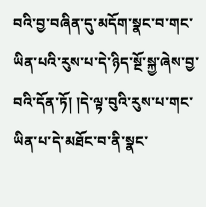བའི་བྱ་བཞིན་དུ་མདོག་སྣང་བ་གང་ཡིན་པའི་རུས་པ་དེ་ཉིད་སྔོ་སྐྱ་ཞེས་བྱ་བའི་དོན་ཏོ། །དེ་ལྟ་བུའི་རུས་པ་གང་ཡིན་པ་དེ་མཐོང་བ་ནི་སྣང་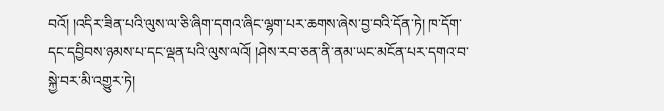བའོ། །འདིར་ཟིན་པའི་ལུས་ལ་ཅི་ཞིག་དགའ་ཞིང་ལྷག་པར་ཆགས་ཞེས་བྱ་བའི་དོན་ཏེ། ཁ་དོག་དང་དབྱིབས་ཉམས་པ་དང་ལྡན་པའི་ལུས་ལའོ། །ཤེས་རབ་ཅན་ནི་ནམ་ཡང་མངོན་པར་དགའ་བ་སྐྱེ་བར་མི་འགྱུར་ཏེ།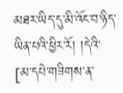མཐར་ཡིད་དུ་མི་འོང་བ་ཉིད་ཡིན་པའི་ཕྱིར་རོ། །དེའི་
[མ་དཔེ་གཟིགས་ན་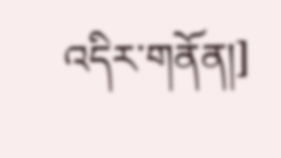འདིར་གནོན།]